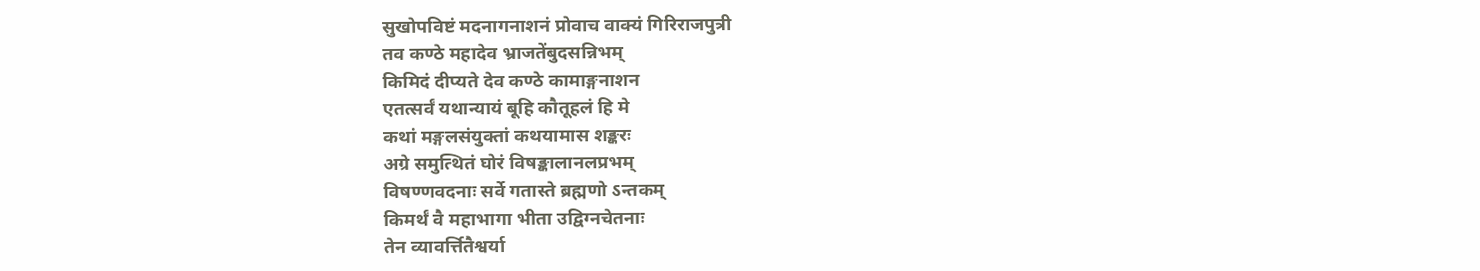सुखोपविष्टं मदनागनाशनं प्रोवाच वाक्यं गिरिराजपुत्री
तव कण्ठे महादेव भ्राजतेंबुदसन्निभम्
किमिदं दीप्यते देव कण्ठे कामाङ्गनाशन
एतत्सर्वं यथान्यायं बूहि कौतूहलं हि मे
कथां मङ्गलसंयुक्तां कथयामास शङ्करः
अग्रे समुत्थितं घोरं विषङ्कालानलप्रभम्
विषण्णवदनाः सर्वे गतास्ते ब्रह्मणो ऽन्तकम्
किमर्थं वै महाभागा भीता उद्विग्नचेतनाः
तेन व्यावर्त्तितैश्वर्या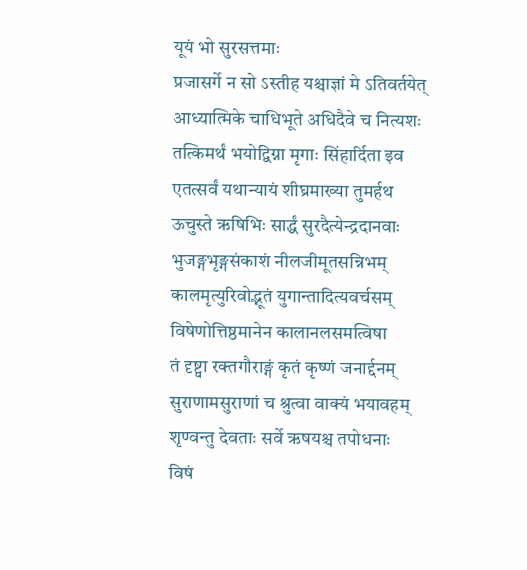यूयं भो सुरसत्तमाः
प्रजासर्गे न सो ऽस्तीह यश्चाज्ञां मे ऽतिवर्तयेत्
आध्यात्मिके चाधिभूते अधिदैवे च नित्यशः
तत्किमर्थं भयोद्विग्ना मृगाः सिंहार्दिता इव
एतत्सर्वं यथान्यायं शीघ्रमाख्या तुमर्हथ
ऊचुस्ते ऋषिभिः सार्द्धं सुरदैत्येन्द्रदानवाः
भुजङ्गभृङ्गसंकाशं नीलजीमूतसन्निभम्
कालमृत्युरिवोद्भूतं युगान्तादित्यवर्चसम्
विषेणोत्तिष्ठमानेन कालानलसमत्विषा
तं दृष्ट्वा रक्तगौराङ्गं कृतं कृष्णं जनार्द्दनम्
सुराणामसुराणां च श्रुत्वा वाक्यं भयावहम्
शृण्वन्तु देवताः सर्वे ऋषयश्च तपोधनाः
विषं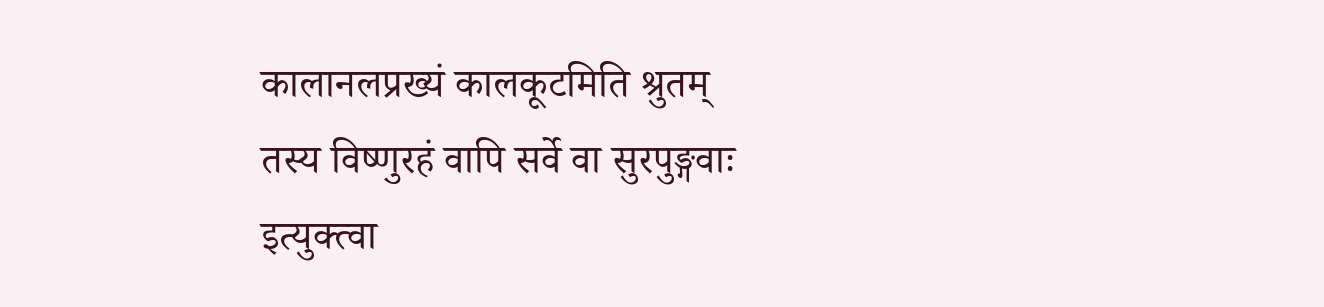कालानलप्रख्यं कालकूटमिति श्रुतम्
तस्य विष्णुरहं वापि सर्वे वा सुरपुङ्गवाः
इत्युक्त्वा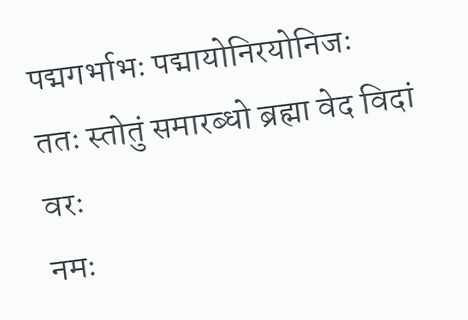पद्मगर्भाभः पद्मायोनिरयोनिजः
ततः स्तोतुं समारब्धो ब्रह्मा वेद विदां वरः
नमः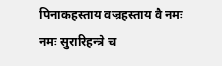पिनाकहस्ताय वज्रहस्ताय वै नमः
नमः सुरारिहन्त्रे च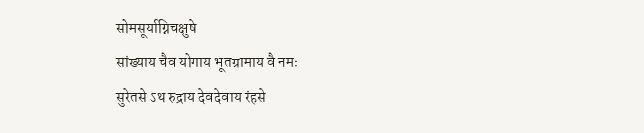सोमसूर्याग्निचक्षुषे
सांख्याय चैव योगाय भूतग्रामाय वै नमः
सुरेतसे ऽथ रुद्राय देवदेवाय रंहसे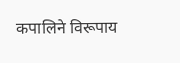कपालिने विरूपाय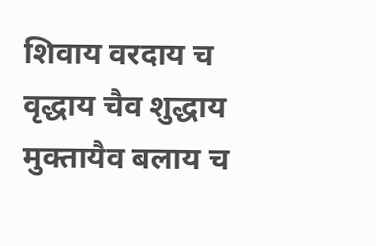शिवाय वरदाय च
वृद्धाय चैव शुद्धाय मुक्तायैव बलाय च